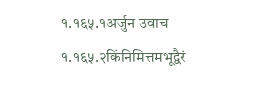१.१६५.१अर्जुन उवाच
१.१६५.२किंनिमित्तमभूद्वैरं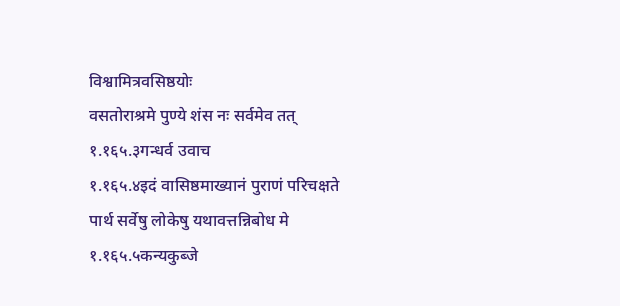विश्वामित्रवसिष्ठयोः
वसतोराश्रमे पुण्ये शंस नः सर्वमेव तत्
१.१६५.३गन्धर्व उवाच
१.१६५.४इदं वासिष्ठमाख्यानं पुराणं परिचक्षते
पार्थ सर्वेषु लोकेषु यथावत्तन्निबोध मे
१.१६५.५कन्यकुब्जे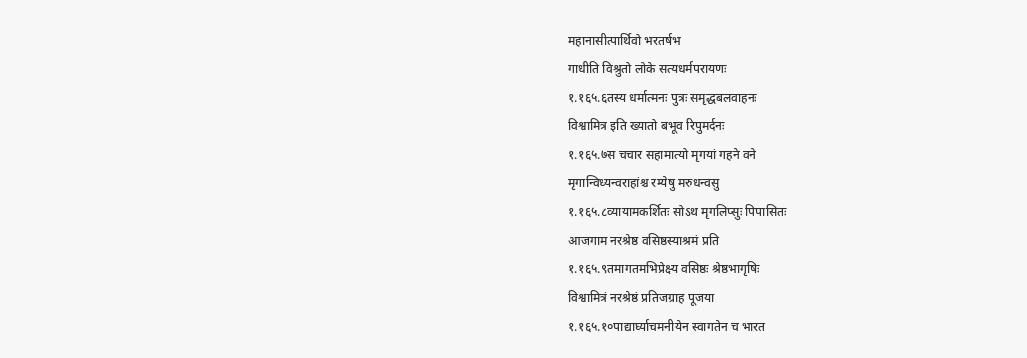महानासीत्पार्थिवो भरतर्षभ
गाधीति विश्रुतो लोके सत्यधर्मपरायणः
१.१६५.६तस्य धर्मात्मनः पुत्रः समृद्धबलवाहनः
विश्वामित्र इति ख्यातो बभूव रिपुमर्दनः
१.१६५.७स चचार सहामात्यो मृगयां गहने वने
मृगान्विध्यन्वराहांश्च रम्येषु मरुधन्वसु
१.१६५.८व्यायामकर्शितः सोऽथ मृगलिप्सुः पिपासितः
आजगाम नरश्रेष्ठ वसिष्ठस्याश्रमं प्रति
१.१६५.९तमागतमभिप्रेक्ष्य वसिष्ठः श्रेष्ठभागृषिः
विश्वामित्रं नरश्रेष्ठं प्रतिजग्राह पूजया
१.१६५.१०पाद्यार्घ्याचमनीयेन स्वागतेन च भारत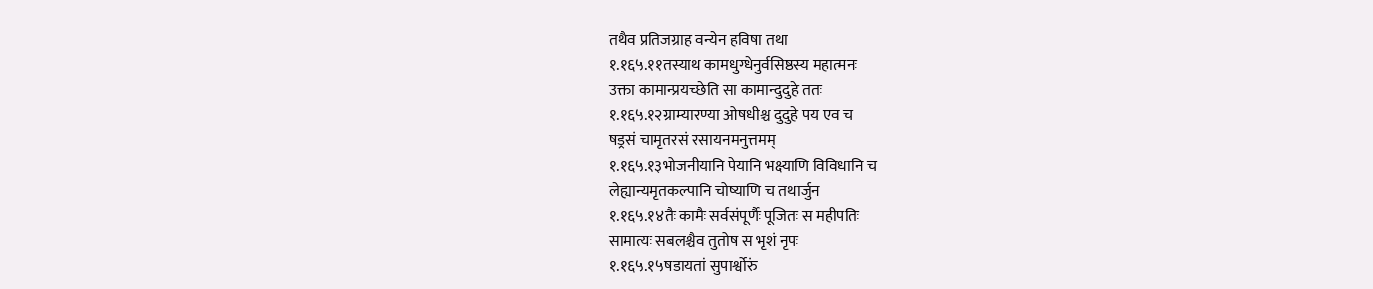तथैव प्रतिजग्राह वन्येन हविषा तथा
१.१६५.११तस्याथ कामधुग्धेनुर्वसिष्ठस्य महात्मनः
उक्ता कामान्प्रयच्छेति सा कामान्दुदुहे ततः
१.१६५.१२ग्राम्यारण्या ओषधीश्च दुदुहे पय एव च
षड्रसं चामृतरसं रसायनमनुत्तमम्
१.१६५.१३भोजनीयानि पेयानि भक्ष्याणि विविधानि च
लेह्यान्यमृतकल्पानि चोष्याणि च तथार्जुन
१.१६५.१४तैः कामैः सर्वसंपूर्णैः पूजितः स महीपतिः
सामात्यः सबलश्चैव तुतोष स भृशं नृपः
१.१६५.१५षडायतां सुपार्श्वोरुं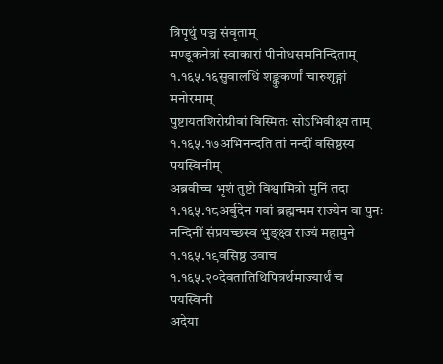त्रिपृथुं पञ्च संवृताम्
मण्डूकनेत्रां स्वाकारां पीनोधसमनिन्दिताम्
१.१६५.१६सुवालधिं शङ्कुकर्णां चारुशृङ्गां मनोरमाम्
पुष्टायतशिरोग्रीवां विस्मितः सोऽभिवीक्ष्य ताम्
१.१६५.१७अभिनन्दति तां नन्दीं वसिष्ठस्य पयस्विनीम्
अब्रवीच्च भृशं तुष्टो विश्वामित्रो मुनिं तदा
१.१६५.१८अर्बुदेन गवां ब्रह्मन्मम राज्येन वा पुनः
नन्दिनीं संप्रयच्छस्व भुङ्क्ष्व राज्यं महामुने
१.१६५.१९वसिष्ठ उवाच
१.१६५.२०देवतातिथिपित्रर्थमाज्यार्थं च पयस्विनी
अदेया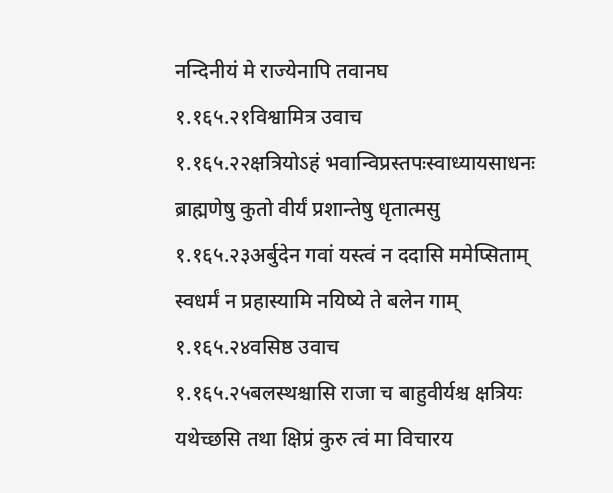नन्दिनीयं मे राज्येनापि तवानघ
१.१६५.२१विश्वामित्र उवाच
१.१६५.२२क्षत्रियोऽहं भवान्विप्रस्तपःस्वाध्यायसाधनः
ब्राह्मणेषु कुतो वीर्यं प्रशान्तेषु धृतात्मसु
१.१६५.२३अर्बुदेन गवां यस्त्वं न ददासि ममेप्सिताम्
स्वधर्मं न प्रहास्यामि नयिष्ये ते बलेन गाम्
१.१६५.२४वसिष्ठ उवाच
१.१६५.२५बलस्थश्चासि राजा च बाहुवीर्यश्च क्षत्रियः
यथेच्छसि तथा क्षिप्रं कुरु त्वं मा विचारय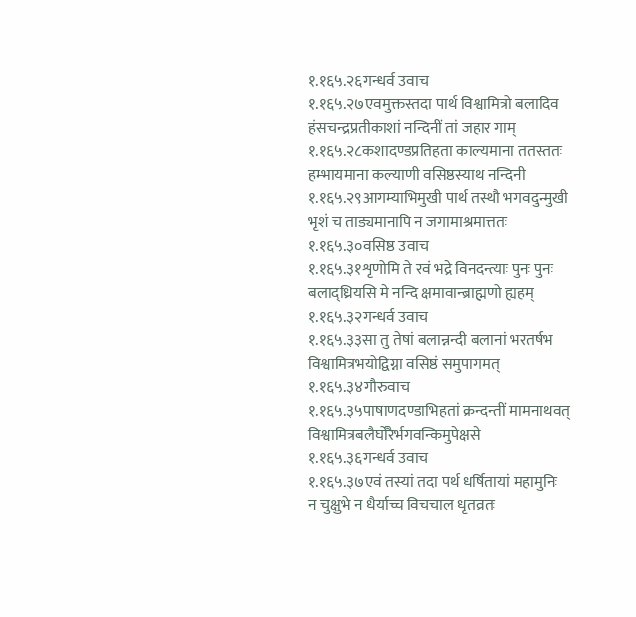१.१६५.२६गन्धर्व उवाच
१.१६५.२७एवमुक्तस्तदा पार्थ विश्वामित्रो बलादिव
हंसचन्द्रप्रतीकाशां नन्दिनीं तां जहार गाम्
१.१६५.२८कशादण्डप्रतिहता काल्यमाना ततस्ततः
हम्भायमाना कल्याणी वसिष्ठस्याथ नन्दिनी
१.१६५.२९आगम्याभिमुखी पार्थ तस्थौ भगवदुन्मुखी
भृशं च ताड्यमानापि न जगामाश्रमात्ततः
१.१६५.३०वसिष्ठ उवाच
१.१६५.३१शृणोमि ते रवं भद्रे विनदन्त्याः पुनः पुनः
बलाद्ध्रियसि मे नन्दि क्षमावान्ब्राह्मणो ह्यहम्
१.१६५.३२गन्धर्व उवाच
१.१६५.३३सा तु तेषां बलान्नन्दी बलानां भरतर्षभ
विश्वामित्रभयोद्विग्ना वसिष्ठं समुपागमत्
१.१६५.३४गौरुवाच
१.१६५.३५पाषाणदण्डाभिहतां क्रन्दन्तीं मामनाथवत्
विश्वामित्रबलैर्घोरैर्भगवन्किमुपेक्षसे
१.१६५.३६गन्धर्व उवाच
१.१६५.३७एवं तस्यां तदा पर्थ धर्षितायां महामुनिः
न चुक्षुभे न धैर्याच्च विचचाल धृतव्रतः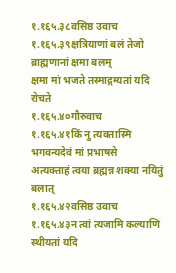१.१६५.३८वसिष्ठ उवाच
१.१६५.३९क्षत्रियाणां बलं तेजो ब्राह्मणानां क्षमा बलम्
क्षमा मां भजते तस्माद्गम्यतां यदि रोचते
१.१६५.४०गौरुवाच
१.१६५.४१किं नु त्यक्तास्मि भगवन्यदेवं मां प्रभाषसे
अत्यक्ताहं त्वया ब्रह्मन्न शक्या नयितुं बलात्
१.१६५.४२वसिष्ठ उवाच
१.१६५.४३न त्वां त्यजामि कल्याणि स्थीयतां यदि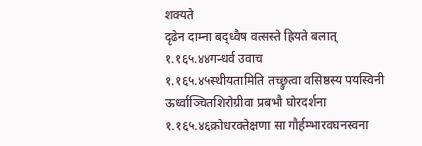शक्यते
दृढेन दाम्ना बद्ध्वैष वत्सस्ते ह्रियते बलात्
१.१६५.४४गन्धर्व उवाच
१.१६५.४५स्थीयतामिति तच्छ्रुत्वा वसिष्ठस्य पयस्विनी
ऊर्ध्वाञ्चितशिरोग्रीवा प्रबभौ घोरदर्शना
१.१६५.४६क्रोधरक्तेक्षणा सा गौर्हम्भारवघनस्वना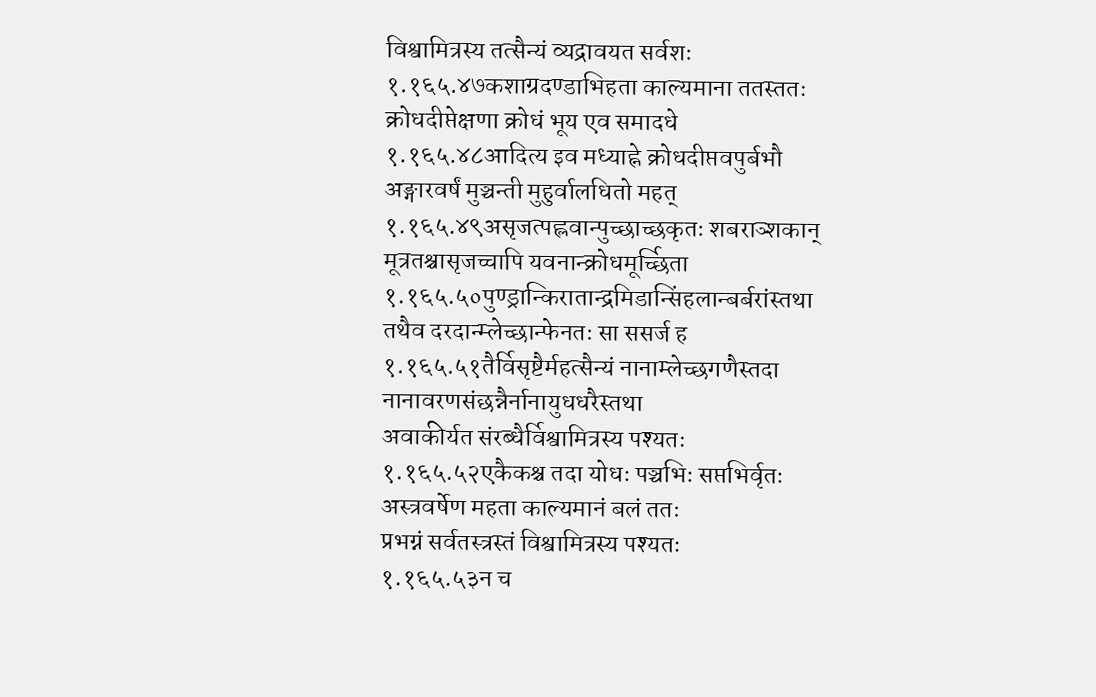विश्वामित्रस्य तत्सैन्यं व्यद्रावयत सर्वशः
१.१६५.४७कशाग्रदण्डाभिहता काल्यमाना ततस्ततः
क्रोधदीप्तेक्षणा क्रोधं भूय एव समादधे
१.१६५.४८आदित्य इव मध्याह्ने क्रोधदीप्तवपुर्बभौ
अङ्गारवर्षं मुञ्चन्ती मुहुर्वालधितो महत्
१.१६५.४९असृजत्पह्लवान्पुच्छाच्छकृतः शबराञ्शकान्
मूत्रतश्चासृजच्चापि यवनान्क्रोधमूर्च्छिता
१.१६५.५०पुण्ड्रान्किरातान्द्रमिडान्सिंहलान्बर्बरांस्तथा
तथैव दरदान्म्लेच्छान्फेनतः सा ससर्ज ह
१.१६५.५१तैर्विसृष्टैर्महत्सैन्यं नानाम्लेच्छगणैस्तदा
नानावरणसंछन्नैर्नानायुधधरैस्तथा
अवाकीर्यत संरब्धैर्विश्वामित्रस्य पश्यतः
१.१६५.५२एकैकश्च तदा योधः पञ्चभिः सप्तभिर्वृतः
अस्त्रवर्षेण महता काल्यमानं बलं ततः
प्रभग्नं सर्वतस्त्रस्तं विश्वामित्रस्य पश्यतः
१.१६५.५३न च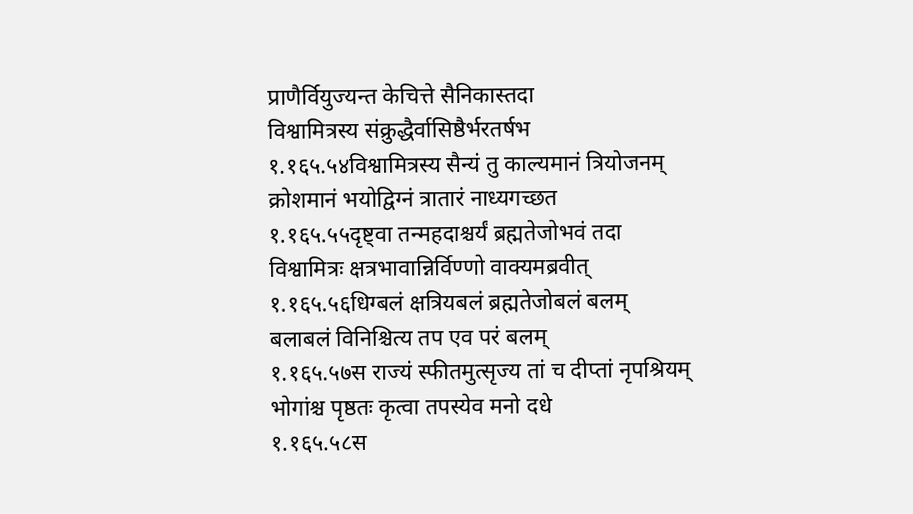प्राणैर्वियुज्यन्त केचित्ते सैनिकास्तदा
विश्वामित्रस्य संक्रुद्धैर्वासिष्ठैर्भरतर्षभ
१.१६५.५४विश्वामित्रस्य सैन्यं तु काल्यमानं त्रियोजनम्
क्रोशमानं भयोद्विग्नं त्रातारं नाध्यगच्छत
१.१६५.५५दृष्ट्वा तन्महदाश्चर्यं ब्रह्मतेजोभवं तदा
विश्वामित्रः क्षत्रभावान्निर्विण्णो वाक्यमब्रवीत्
१.१६५.५६धिग्बलं क्षत्रियबलं ब्रह्मतेजोबलं बलम्
बलाबलं विनिश्चित्य तप एव परं बलम्
१.१६५.५७स राज्यं स्फीतमुत्सृज्य तां च दीप्तां नृपश्रियम्
भोगांश्च पृष्ठतः कृत्वा तपस्येव मनो दधे
१.१६५.५८स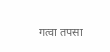गत्वा तपसा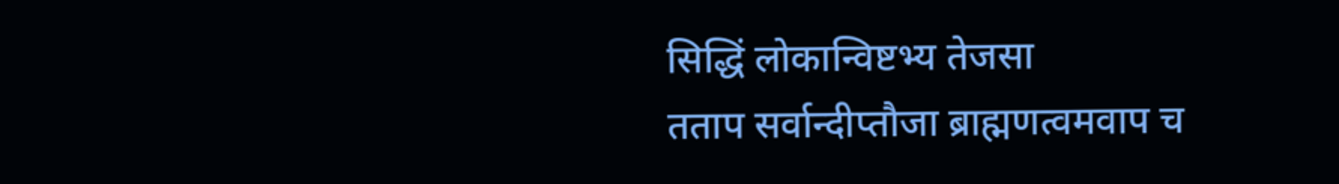सिद्धिं लोकान्विष्टभ्य तेजसा
तताप सर्वान्दीप्तौजा ब्राह्मणत्वमवाप च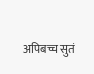अपिबच्च सुतं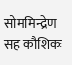सोममिन्द्रेण सह कौशिकः